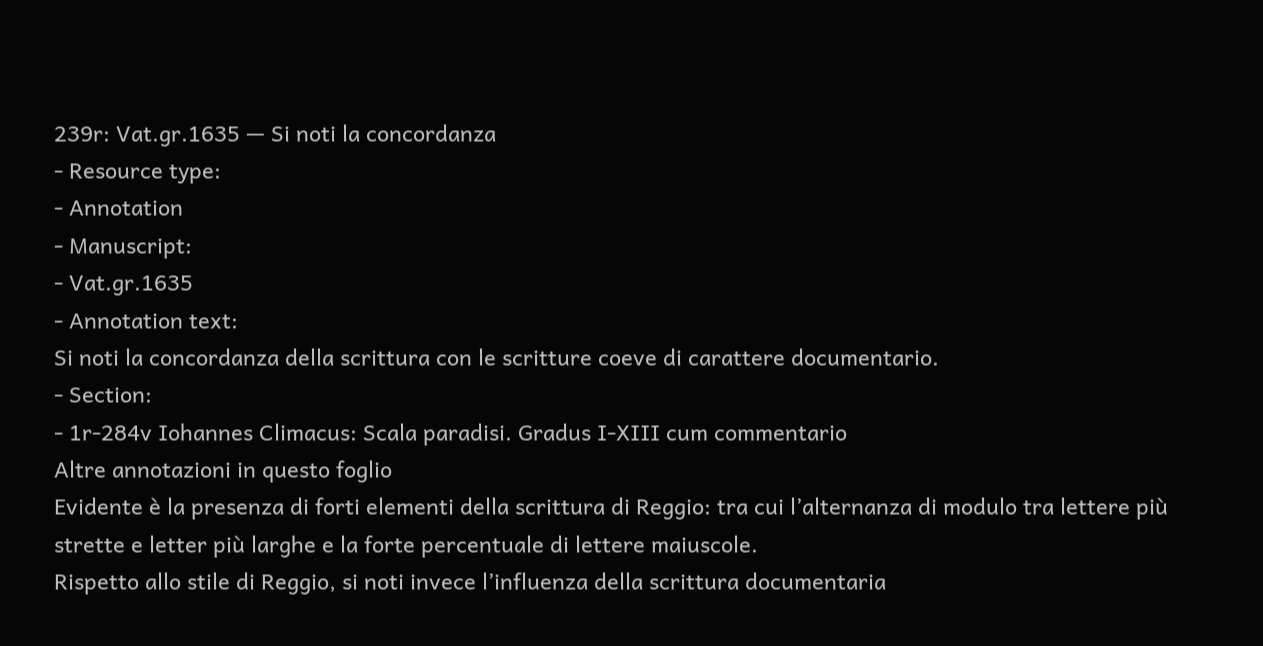239r: Vat.gr.1635 — Si noti la concordanza
- Resource type:
- Annotation
- Manuscript:
- Vat.gr.1635
- Annotation text:
Si noti la concordanza della scrittura con le scritture coeve di carattere documentario.
- Section:
- 1r-284v Iohannes Climacus: Scala paradisi. Gradus I-XIII cum commentario
Altre annotazioni in questo foglio
Evidente è la presenza di forti elementi della scrittura di Reggio: tra cui l’alternanza di modulo tra lettere più strette e letter più larghe e la forte percentuale di lettere maiuscole.
Rispetto allo stile di Reggio, si noti invece l’influenza della scrittura documentaria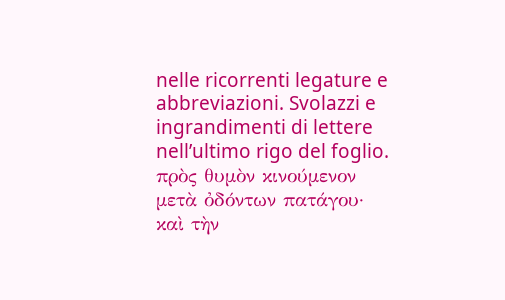nelle ricorrenti legature e abbreviazioni. Svolazzi e ingrandimenti di lettere nell’ultimo rigo del foglio.
πρὸς θυμὸν κινούμενον μετὰ ὀδόντων πατάγου· καὶ τὴν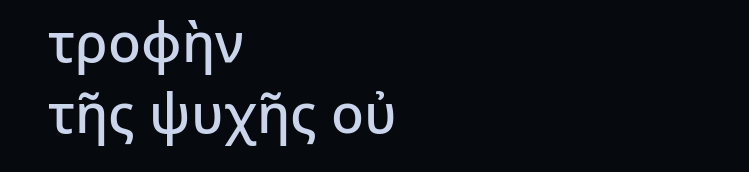τροφὴν
τῆς ψυχῆς οὐ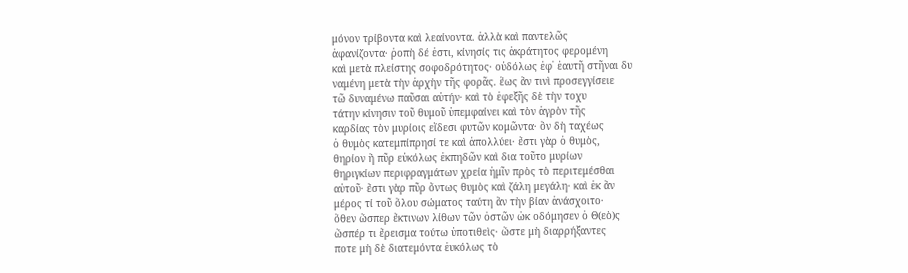μόνον τρίβοντα καὶ λεαίνοντα. ἀλλὰ καὶ παντελῶς
ἀφανίζοντα· ῥοπὴ δέ ἐστι, κίνησίς τις ἀκράτητος φερομένη
καὶ μετὰ πλείστης σοφοδρότητος· οὐδόλως ἐφ᾿ ἑαυτῆ στῆναι δυ
ναμένη μετὰ τὴν ἀρχὴν τῆς φορᾶς. ἕως ἂν τινὶ προσεγγίσειε
τῶ δυναμένω παῦσαι αὐτήν· καὶ τὸ ἐφεξῆς δὲ τὴν τοχυ
τάτην κίνησιν τοῦ θυμοῦ ὑπεμφαίνει καὶ τὸν ἀγρὸν τῆς
καρδίας τὸν μυρίοις εἴδεσι φυτῶν κομῶντα· ὃν δὴ ταχέως
ὁ θυμὸς κατεμπίπρησί τε καὶ ἀπολλύει· ἔστι γὰρ ὁ θυμὸς,
θηρίον ἢ πῦρ εὐκόλως ἐκπηδῶν καὶ δια τοῦτο μυρίων
θηριγκίων περιφραγμάτων χρεία ἡμῖν πρὸς τὸ περιτεμέσθαι
αὐτοῦ· ἔστι γὰρ πῦρ ὄντως θυμὸς καὶ ζάλη μεγάλη· καὶ ἐκ ἂν
μέρος τί τοῦ ὅλου σώματος ταύτη ἂν τὴν βίαν ἀνάσχοιτο·
ὅθεν ὥσπερ ἔκτινων λίθων τῶν ὀστῶν ὠκ οδόμησεν ὁ Θ(εὸ)ς
ὥσπέρ τι ἔρεισμα τούτω ὑποτιθεὶς· ὥστε μὴ διαρρήξαντες
ποτε μὴ δὲ διατεμόντα ἐυκόλως τὸ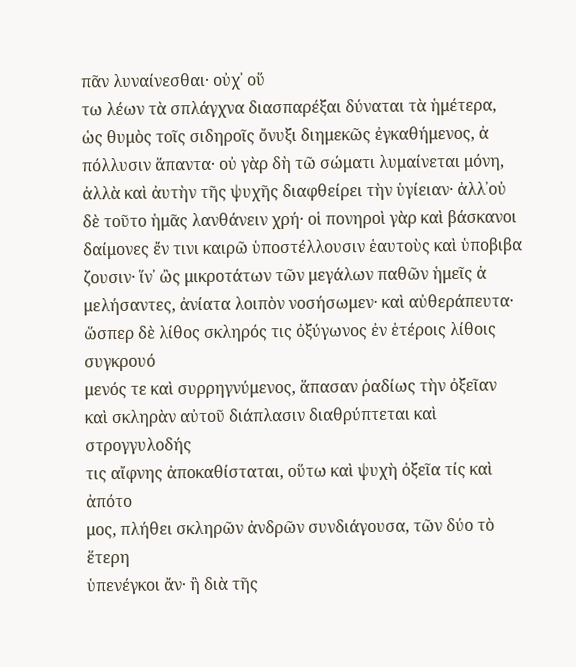πᾶν λυναίνεσθαι· οὐχ᾿ οὕ
τω λέων τὰ σπλάγχνα διασπαρέξαι δύναται τὰ ἡμέτερα,
ὡς θυμὸς τοῖς σιδηροῖς ὄνυξι διημεκῶς ἐγκαθήμενος, ἀ
πόλλυσιν ἅπαντα· οὐ γὰρ δὴ τῶ σώματι λυμαίνεται μόνη,
ἀλλὰ καὶ ἀυτὴν τῆς ψυχῆς διαφθείρει τὴν ὑγίειαν· ἀλλ᾿οὐ
δὲ τοῦτο ἡμᾶς λανθάνειν χρή· οἱ πονηροὶ γὰρ καὶ βάσκανοι
δαίμονες ἔν τινι καιρῶ ὑποστέλλουσιν ἑαυτοὺς καὶ ὑποβιβα
ζουσιν· ἵν᾿ ὢς μικροτάτων τῶν μεγάλων παθῶν ἡμεῖς ἀ
μελήσαντες, ἀνίατα λοιπὸν νοσήσωμεν· καὶ αὐθεράπευτα·
ὥσπερ δὲ λίθος σκληρός τις ὀξύγωνος ἐν ἑτέροις λίθοις συγκρουό
μενός τε καὶ συρρηγνύμενος, ἅπασαν ῥαδίως τὴν ὀξεῖαν
καὶ σκληρὰν αὐτοῦ διάπλασιν διαθρύπτεται καὶ στρογγυλοδής
τις αἴφνης ἀποκαθίσταται, οὕτω καὶ ψυχὴ ὀξεῖα τίς καὶ ἀπότο
μος, πλήθει σκληρῶν ἀνδρῶν συνδιάγουσα, τῶν δύο τὸ ἕτερη
ὑπενέγκοι ἄν· ἢ διὰ τῆς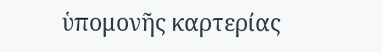ὑπομονῆς καρτερίας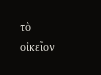τὸ οἰκεῖον